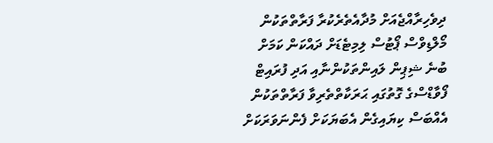ދިވެހިރާއްޖެއަށް މުދާއެތެރެކުރާ ފަރާތްތަކުން މޯލްޑިވްސް ޕޯޓުސް ލިމިޓެޑަށް ދައްކަން ކަމަށް ބުނެ ޝިޕިން ލައިންތަކުންނާއި އަދި ފުރައިޓް ފޯވާޑްސްގެ ގޮތުގައި ޙަރަކާތްތެރިވާ ފަރާތްތަކުން އެއްބަސް ކިޔައިގެން އެބަޔަކަށް ފެންނަވަރަކަށް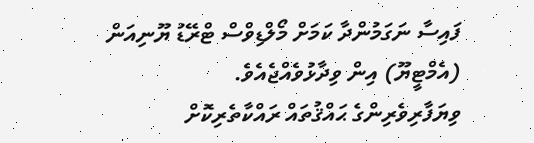ފައިސާ ނަގަމުންދާ ކަމަށް މޯލްޑިވްސް ޓްރޭޑު ޔޫނިއަން (އެމްޓީޔޫ) އިން ވިދާޅުވެއްޖެއެވެ.
ވިޔަފާރިވެރިންގެ ޙައްޤުތައް ރައްކާތެރިކޮށް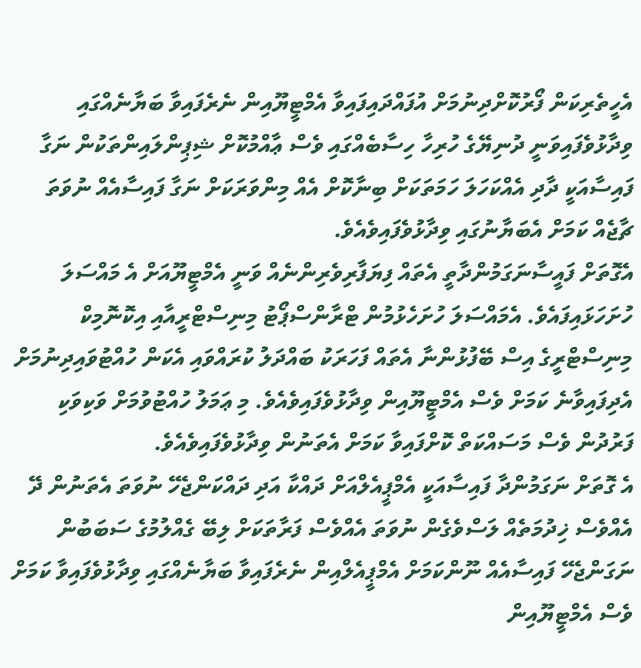އެހީތެރިކަން ފޯރުކޮށްދިނުމަށް އުފައްދައިފައިވާ އެމްޓީޔޫއިން ނެރެފައިވާ ބަޔާނެއްގައި ވިދާޅުވެފައިވަނީ ދުނިޔޭގެ ހުރިހާ ހިސާބެއްގައި ވެސް ޢާއްމުކޮށް ޝިޕިންލައިންތަކުން ނަގާ ފައިސާއަކީ ދާދި އެއްކަހަލަ ހަމަތަކަށް ބިނާކޮށް އެއް މިންވަރަކަށް ނަގާ ފައިސާއެއް ނުވަތަ ޗާޖެއް ކަމަށް އެބަޔާނުގައި ވިދާޅުވެފައިވެއެވެ.
އެގޮތަށް ފައީސާނަގަމުންދާތީ އެތައް ފިޔަފާރިވެރިންނެއް ވަނީ އެމްޓީޔޫއަށް އެ މައްސަލަ ހުށަހަޅައިފައެވެ. އެމައްސަލަ ހުށަހެޅުމުން ޓްރާންސްޕޯޓު މިނިސްޓްރީއާއި އިކޮނޮމިކް މިނިސްޓްރީގެ އިސް ބޭފުޅުންނާ އެތައް ފަހަރަކު ބައްދަލު ކުރައްވައި އެކަން ހުއްޓުވައިދިނުމަށް އެދިފައިވާނެ ކަމަށް ވެސް އެމްޓީޔޫއިން ވިދާޅުވެފައިވެއެވެ. މި ޢަމަލު ހުއްޓުވުމަށް ވަކިވަކި ފަރުދުން ވެސް މަސައްކަތް ކޮށްފައިވާ ކަމަށް އެތަނުން ވިދާޅުވެފައިވެއެވެ.
އެ ގޮތަށް ނަގަމުންދާ ފައިސާއަކީ އެމްޕީއެލްއަށް ދައްކާ އަދި ދައްކަންޖެހޭ ނުވަތަ އެތަނުން ދޭ އެއްވެސް ޚިދުމަތެއް ލަސްވެގެން ނުވަތަ އެއްވެސް ފަރާތަކަށް ލިބޭ ގެއްލުމުގެ ސަބަބުން ނަގަންޖެހޭ ފައިސާއެއް ނޫންކަމަށް އެމްޕީއެލްއިން ނެރެފައިވާ ބަޔާނެއްގައި ވިދާޅުވެފައިވާ ކަމަށް ވެސް އެމްޓީޔޫއިން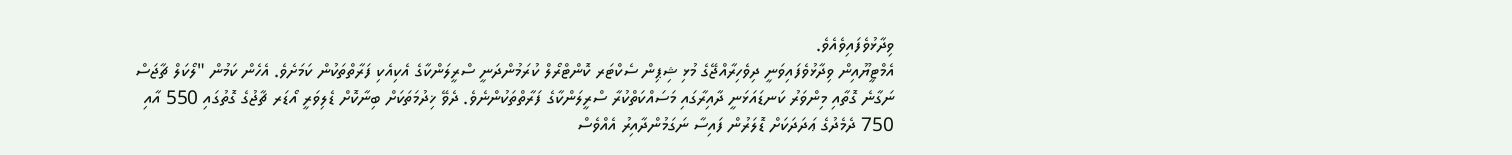ވިދާޅުވެފައިވެއެވެ.
އެމްޓީޔޫއިން ވިދާޅުވެފައިވަނީ ދިވެހިރާއްޖޭގެ މުޅި ޝިޕިން ސެކްޓަރ ކޮންޓްރޯލް ކުރަމުންދަނީ ސްރީލަންކާގެ އެކިއެކި ފަރާތްތަކުން ކަމަށެވެ. އެހެން ކަމުން "ލޯކަލް ޗާޖަސް ނަގާނެ ގޮތާއި މިންވަރު ކަނޑައަޅަނީ ދާއިރާގައި މަސައްކަތްކުރާ ސްރީލަންކާގެ ފަރާތްތަކުންނެވެ. ދެވޭ ޚިދުމަތަކަށް ބިނާކޮށް ޑެލިވަރީ އޯޑަރ ޗާޖުގެ ގޮތުގައި 550 އާއި 750 ދެމެދުގެ ޢަދަދަކަށް ޑޮލަރުން ފައިސާ ނަގަމުންދާއިރު އެއްވެސް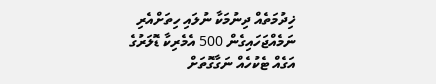ޚިދުމަތެއް ދިނުމަކާ ނުލައި ހިތަށްއެރި ނަމެއްޖަހައިގެން 500 އެމެރިކާ ޑޮލަރުގެ އަގެއް ޓެކުހެއް ނަގާގޮތަށް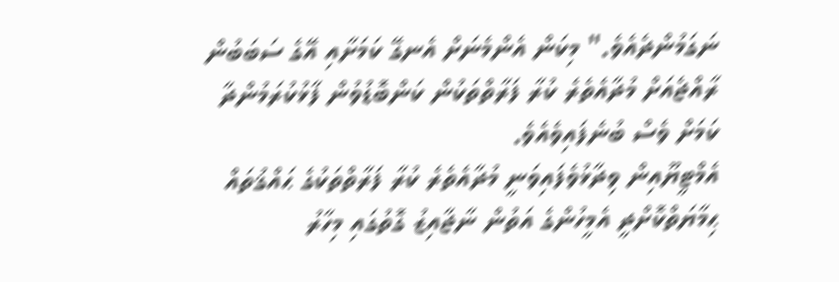ނަގަމުންދެއެވެ." މިކަން އެންމެނަށް އެނގޭ ކަމަށާއި އޭގެ ސަބަބުން ރާއްޖެއަށް މުދާއެތެރެ ކުރާ ފަރާތްތަކުން ކަންބޮޑުވުން ފާޅުކުރަމުންދާ ކަމަށް ވެސް ބުނެފައިވެއެވެ.
އެމްޓީޔޫއިން ވިދާޅުވެފައިވަނީ މުދާއެތެރެ ކުރާ ފަރާތްތަކުގެ ޙައްޤުތައް ޙިމާޔަތްކޮށްދީ އެމީހުންގެ އަތުން ނާޖާއިޒު ގޮތުގައި މިހާރު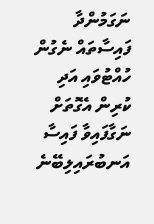ނަގަމުންދާ ފައިސާތައް ނެގުން ހުއްޓުވައި އަދި ކުރިން އެގޮތަށް ނަގާފައިވާ ފައިސާ އަނބުރައިލިބޭނެ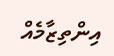އިންތިޒާމެއް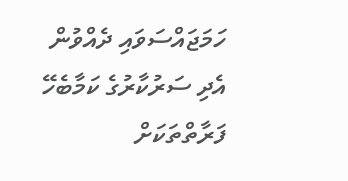ހަމަޖައްސަވައި ދެއްވުން އެދި ސަރުކާރުގެ ކަމާބެހޭ ފަރާތްތަކަށް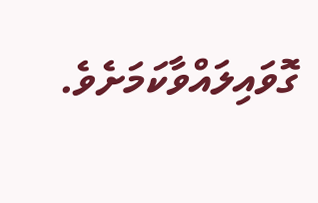ގޮވައިލައްވާކަމަށެވެ.